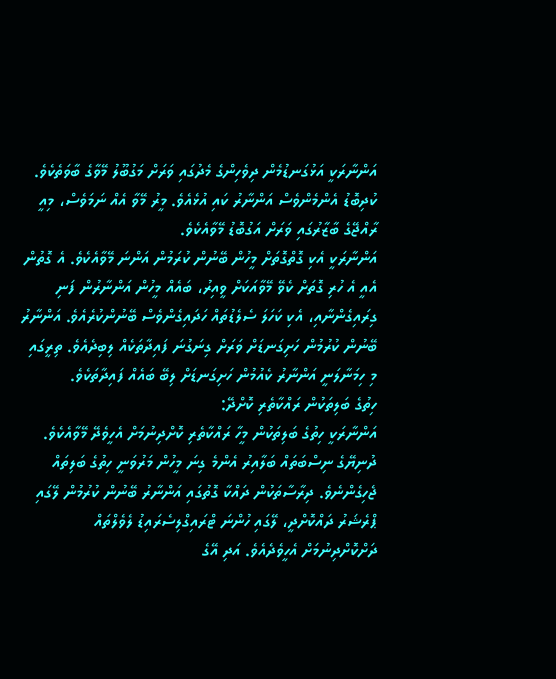އަންނާރަކީ އަޅުގަނޑުމެން ދިވެހިންގެ މެދުގައި ވަރަށް މަގުބޫލު މޭވާގެ ބާވަތެކެވެ. ކުދިބޮޑު އެންމެންވެސް އަންނާރު ކައި އުޅެއެވެ. މީރު މޭވާ އެއް ނަމަވެސް، މިއީ ރާއްޖޭގެ ބާޒާރުގައި ވަރަށް އަގުބޮޑު މޭވާއެކެވެ.
އަންނާރަކީ އެކި ގޮތްގޮތަށް މީހުން ބޭނުން ކުރަމުން އަންނަ މޭވާއެކެވެ. އެ ގޮތުން އެއީ އެ ހުރި ގޮތަށް ކެވޭ މޭވާއަކަށް ވީއިރު، ބައެއް މީހުން އަންނާރުން ފަނި ގިރައިގެންނާއި، އެކި ކަހަލަ ސެލެޑުތައް ހަދައިގެންވެސް ބޭނުންކުރެއެވެ. އަންނާރު ބޭނުން ކުރުމުން ހަށިގަނޑަށް ވަރަށް ގިނަގުނަ ފައިދާތަކެއް ލިބިދެއެވެ. ތިރީގައި މި ހިމަނާލަނީ އަންނާރު ކެއުމުން ހަށިގަނޑަށް ލިބޭ ބައެއް ފައިދާތަކެވެ.
ހިތުގެ ބަލިތަކުން ރައްކާތެރި ކޮށްދޭ:
އަންނާރަކީ ހިތުގެ ބަލިތަކުން މީހާ ރައްކާތެރި ކޮށްދިނުމަށް އެހީވެދޭ މޭވާއެކެވެ. ދުނިޔޭގެ ނިސްބަތައް ބަލާއިރު އެންމެ ގިނަ މީހުން މަރުވަނީ ހިތުގެ ބަލިތައް ޖެހިގެންނެވެ. ދިރާސާތަކުން ދައްކާ ގޮތުގައި އަންނާރު ބޭނުން ކުރުމުން ލޭގައި ޕްރެޝަރު ދައްކޮށްދީ، ލޭގައި ހުންނަ ޓްރައިގްލިސެރައިޑު ލެވެލްތައް ދަށްކޮށްދިނުމަށް އެހީވެދެއެވެ. އަދި އޭގެ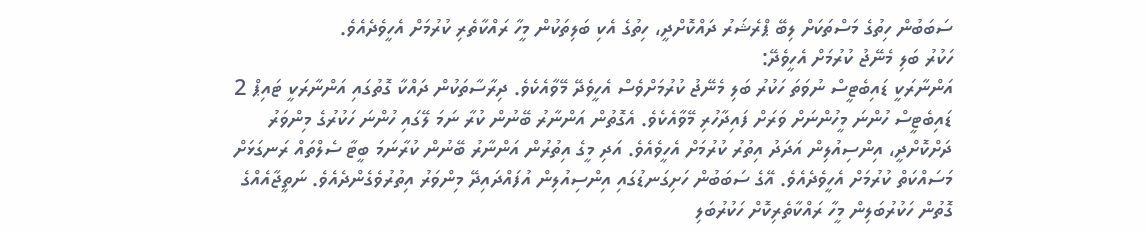ސަބަބުން ހިތުގެ މަސްތަކަށް ލިބޭ ޕްރެޝަރު ދައްކޮށްދީ، ހިތުގެ އެކި ބަލިތަކުން މީހާ ރައްކާތެރި ކުރުމަށް އެހީވެދެއެވެ.
ހަކުރު ބަލި މެނޭޖު ކުރުމަށް އެހީވެދޭ:
އަންނާރަކީ ޑައިބެޓީސް ނުވަތަ ހަކުރު ބަލި މެނޭޖު ކުރުމަށްވެސް އެހީވެދޭ މޭވާއެކެވެ. ދިރާސާތަކުން ދައްކާ ގޮތުގައި އަންނާރަކީ ޓައިޕް 2 ޑައިބެޓީސް ހުންނަ މީހުންނަށް ވަރަށް ފައިދާހުރި މޭވާއެކެވެ. އެގޮތުން އަންނާރު ބޭނުން ކުރާ ނަމަ ލޭގައި ހުންނަ ހަކުރުގެ މިންވަރު ދަށްކޮށްދީ، އިންސިއުލިން އަދަދު އިތުރު ކުރުމަށް އެހީވެއެވެ. އަދި މީގެ އިތުރުން އަންނާރު ބޭނުން ކުރާނަމަ ބީޓާ ސެލްތައް ރަނގަޅަށް މަސައްކަތް ކުރުމަށް އެހީވެދެއެވެ. އޭގެ ސަބަބުން ހަށިގަނޑުގައި އިންސިއުލިން އުފައްދައިދޭ މިންވަރު އިތުރުވެގެންދެއެވެ. ނަތީޖާއެއްގެ ގޮތުން ހަކުރުބަލިން މީހާ ރައްކާތެރިކޮށް ހަކުރުބަލި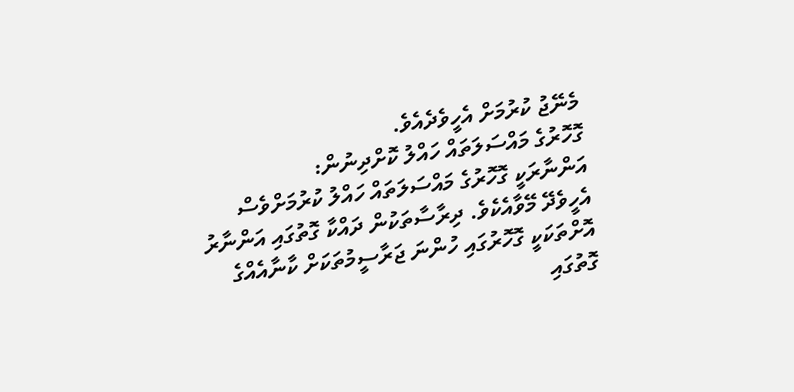މެނޭޖު ކުރުމަށް އެހީވެދެއެވެ.
ގޮހޮރުގެ މައްސަލަތައް ހައްލު ކޮށްދިނުން:
އަންނާރަކީ ގޮހޮރުގެ މައްސަލަތައް ހައްލު ކުރުމަށްވެސް އެހީވެދޭ މޭވާއެކެވެ. ދިރާސާތަކުން ދައްކާ ގޮތުގައި އަންނާރު އޮށްތަކަކީ ގޮހޮރުގައި ހުންނަ ޖަރާސީމުތަކަށް ކާނާއެއްގެ ގޮތުގައި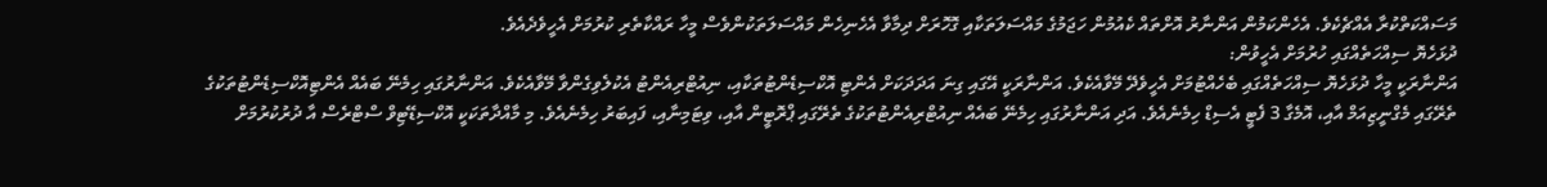މަސައްކަތްކުރާ އެއްޗެކެވެ. އެހެންކަމުން އަންނާރު އޮށްތައް ކެއުމުން ހަޖަމުގެ މައްސަލަތަކާއި ގޮހޮރަށް ދިމާވާ އެހެނިހެން މައްސަލަތަކުންވެސް މީހާ ރައްކާތެރި ކުރުމަށް އެހީވެދެއެވެ.
ދުޅަހެޔޮ ސިއްހަތެއްގައި ހުރުމަށް އެހީވުން:
އަންނާރަކީ މީހާ ދުޅަހެޔޮ ސިއްހަތެއްގައި ބެހެއްޓުމަށް އެހީވެދޭ މޭވާއެކެވެ. އަންނާރަކީ އޭގައި ގިނަ އަދަދަކަށް އެންޓި އޮކްސިޑެންޓުތަކާއި، ނިއުޓްރިއެންޓު އެކުލެވިގެންވާ މޭވާއެކެވެ. އަންނާރުގައި ހިމެނޭ ބައެއް އެންޓިއޮކްސިޑެންޓުތަކުގެ ތެރޭގައި މެގްނީޒިއަމް އާއި، އޮމެގާ 3 ފެޓީ އެސިޑް ހިމެނެއެވެ. އަދި އަންނާރުގައި ހިމެނޭ ބައެއް ނިއުޓްރިއެންޓުތަކުގެ ތެރޭގައި ޕްރޮޓީން އާއި، ވިޓަމިނާއި، ފައިބަރު ހިމެނެއެވެ. މި މާއްދާތަކަކީ އޮކްސިޑޭޓިވް ސްޓްރެސް އާ ދުރުކުރުމަށް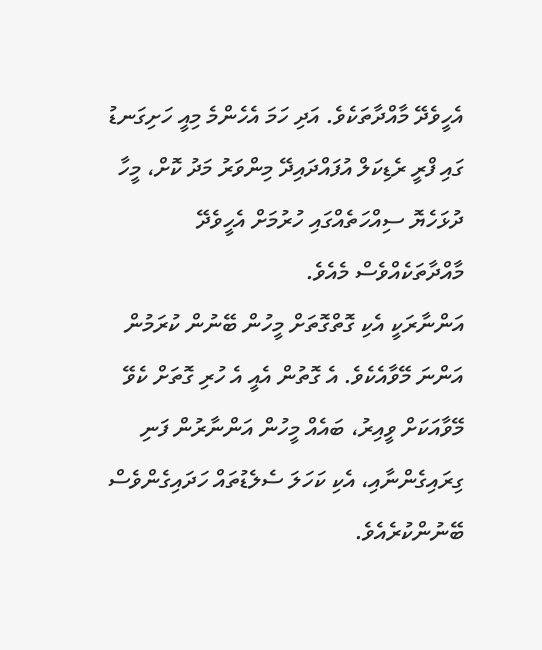އެހީވެދޭ މާއްދާތަކެވެ. އަދި ހަމަ އެހެންމެ މިއީ ހަށިގަނޑު ގައި ފްރީ ރެޑިކަލް އުފައްދައިދޭ މިންވަރު މަދު ކޮށް، މީހާ ދުޅަހެޔޮ ސިއްހަތެއްގައި ހުރުމަށް އެހީވެދޭ މާއްދާތަކެއްވެސް މެއެވެ.
އަންނާރަކީ އެކި ގޮތްގޮތަށް މީހުން ބޭނުން ކުރަމުން އަންނަ މޭވާއެކެވެ. އެ ގޮތުން އެއީ އެ ހުރި ގޮތަށް ކެވޭ މޭވާއަކަށް ވީއިރު، ބައެއް މީހުން އަންނާރުން ފަނި ގިރައިގެންނާއި، އެކި ކަހަލަ ސެލެޑުތައް ހަދައިގެންވެސް ބޭނުންކުރެއެވެ.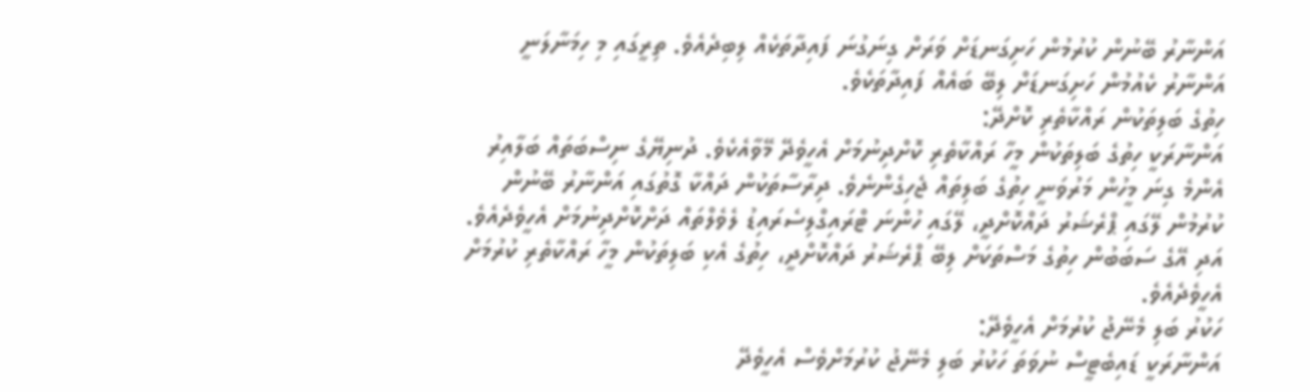އަންނާރު ބޭނުން ކުރުމުން ހަށިގަނޑަށް ވަރަށް ގިނަގުނަ ފައިދާތަކެއް ލިބިދެއެވެ. ތިރީގައި މި ހިމަނާލަނީ އަންނާރު ކެއުމުން ހަށިގަނޑަށް ލިބޭ ބައެއް ފައިދާތަކެވެ.
ހިތުގެ ބަލިތަކުން ރައްކާތެރި ކޮށްދޭ:
އަންނާރަކީ ހިތުގެ ބަލިތަކުން މީހާ ރައްކާތެރި ކޮށްދިނުމަށް އެހީވެދޭ މޭވާއެކެވެ. ދުނިޔޭގެ ނިސްބަތައް ބަލާއިރު އެންމެ ގިނަ މީހުން މަރުވަނީ ހިތުގެ ބަލިތައް ޖެހިގެންނެވެ. ދިރާސާތަކުން ދައްކާ ގޮތުގައި އަންނާރު ބޭނުން ކުރުމުން ލޭގައި ޕްރެޝަރު ދައްކޮށްދީ، ލޭގައި ހުންނަ ޓްރައިގްލިސެރައިޑު ލެވެލްތައް ދަށްކޮށްދިނުމަށް އެހީވެދެއެވެ. އަދި އޭގެ ސަބަބުން ހިތުގެ މަސްތަކަށް ލިބޭ ޕްރެޝަރު ދައްކޮށްދީ، ހިތުގެ އެކި ބަލިތަކުން މީހާ ރައްކާތެރި ކުރުމަށް އެހީވެދެއެވެ.
ހަކުރު ބަލި މެނޭޖު ކުރުމަށް އެހީވެދޭ:
އަންނާރަކީ ޑައިބެޓީސް ނުވަތަ ހަކުރު ބަލި މެނޭޖު ކުރުމަށްވެސް އެހީވެދޭ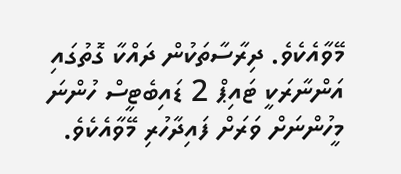މޭވާއެކެވެ. ދިރާސާތަކުން ދައްކާ ގޮތުގައި އަންނާރަކީ ޓައިޕް 2 ޑައިބެޓީސް ހުންނަ މީހުންނަށް ވަރަށް ފައިދާހުރި މޭވާއެކެވެ.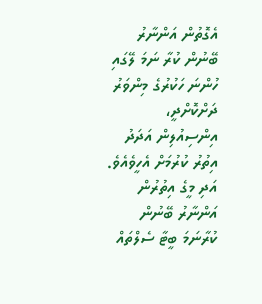އެގޮތުން އަންނާރު ބޭނުން ކުރާ ނަމަ ލޭގައި ހުންނަ ހަކުރުގެ މިންވަރު ދަށްކޮށްދީ، އިންސިއުލިން އަދަދު އިތުރު ކުރުމަށް އެހީވެއެވެ. އަދި މީގެ އިތުރުން އަންނާރު ބޭނުން ކުރާނަމަ ބީޓާ ސެލްތައް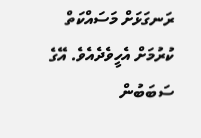ރަނގަޅަށް މަސައްކަތް ކުރުމަށް އެހީވެދެއެވެ. އޭގެ ސަބަބުން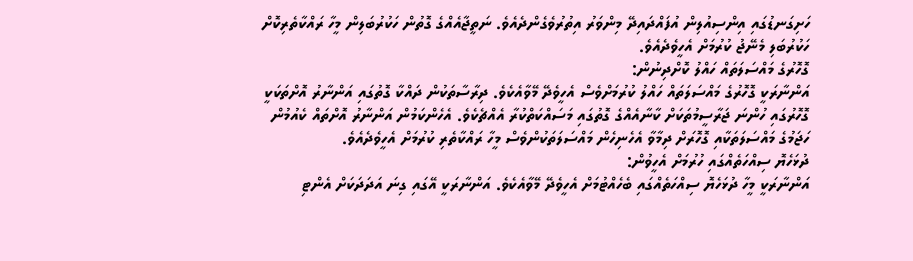ހަށިގަނޑުގައި އިންސިއުލިން އުފައްދައިދޭ މިންވަރު އިތުރުވެގެންދެއެވެ. ނަތީޖާއެއްގެ ގޮތުން ހަކުރުބަލިން މީހާ ރައްކާތެރިކޮށް ހަކުރުބަލި މެނޭޖު ކުރުމަށް އެހީވެދެއެވެ.
ގޮހޮރުގެ މައްސަލަތައް ހައްލު ކޮށްދިނުން:
އަންނާރަކީ ގޮހޮރުގެ މައްސަލަތައް ހައްލު ކުރުމަށްވެސް އެހީވެދޭ މޭވާއެކެވެ. ދިރާސާތަކުން ދައްކާ ގޮތުގައި އަންނާރު އޮށްތަކަކީ ގޮހޮރުގައި ހުންނަ ޖަރާސީމުތަކަށް ކާނާއެއްގެ ގޮތުގައި މަސައްކަތްކުރާ އެއްޗެކެވެ. އެހެންކަމުން އަންނާރު އޮށްތައް ކެއުމުން ހަޖަމުގެ މައްސަލަތަކާއި ގޮހޮރަށް ދިމާވާ އެހެނިހެން މައްސަލަތަކުންވެސް މީހާ ރައްކާތެރި ކުރުމަށް އެހީވެދެއެވެ.
ދުޅަހެޔޮ ސިއްހަތެއްގައި ހުރުމަށް އެހީވުން:
އަންނާރަކީ މީހާ ދުޅަހެޔޮ ސިއްހަތެއްގައި ބެހެއްޓުމަށް އެހީވެދޭ މޭވާއެކެވެ. އަންނާރަކީ އޭގައި ގިނަ އަދަދަކަށް އެންޓި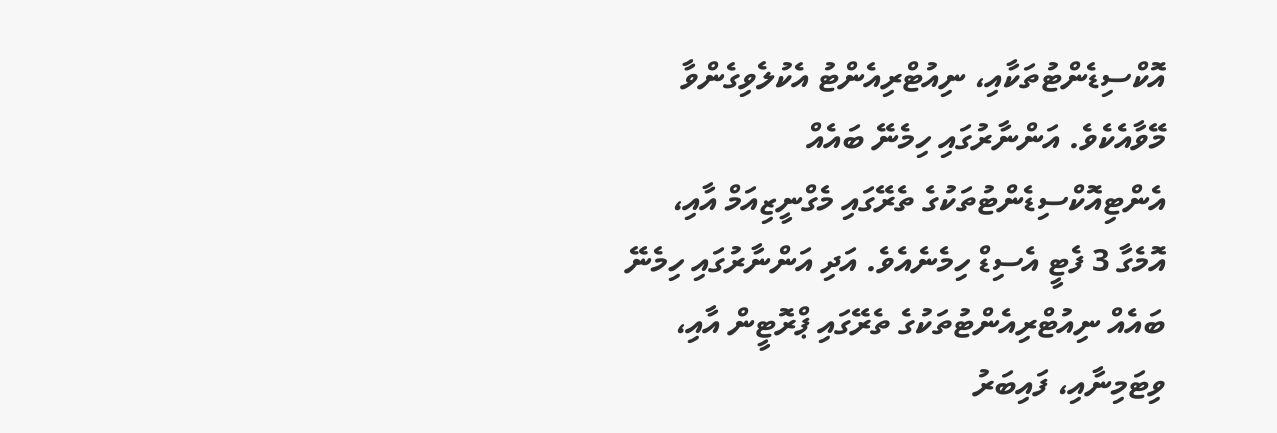އޮކްސިޑެންޓުތަކާއި، ނިއުޓްރިއެންޓު އެކުލެވިގެންވާ މޭވާއެކެވެ. އަންނާރުގައި ހިމެނޭ ބައެއް އެންޓިއޮކްސިޑެންޓުތަކުގެ ތެރޭގައި މެގްނީޒިއަމް އާއި، އޮމެގާ 3 ފެޓީ އެސިޑް ހިމެނެއެވެ. އަދި އަންނާރުގައި ހިމެނޭ ބައެއް ނިއުޓްރިއެންޓުތަކުގެ ތެރޭގައި ޕްރޮޓީން އާއި، ވިޓަމިނާއި، ފައިބަރު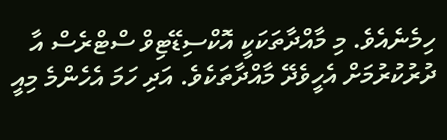ހިމެނެއެވެ. މި މާއްދާތަކަކީ އޮކްސިޑޭޓިވް ސްޓްރެސް އާ ދުރުކުރުމަށް އެހީވެދޭ މާއްދާތަކެވެ. އަދި ހަމަ އެހެންމެ މިއީ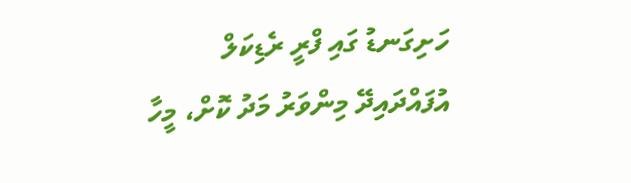ހަށިގަނޑު ގައި ފްރީ ރެޑިކަލް އުފައްދައިދޭ މިންވަރު މަދު ކޮށް، މީހާ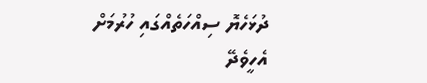ދުޅަހެޔޮ ސިއްހަތެއްގައި ހުރުމަށް އެހީވެދޭ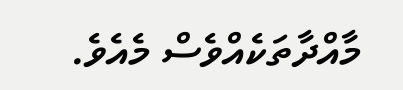މާއްދާތަކެއްވެސް މެއެވެ.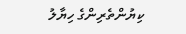ކިޔުންތެރިންގެ ހިޔާލު